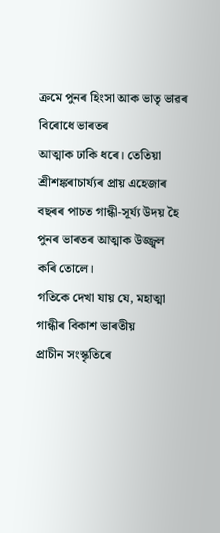ক্ৰমে পুনৰ হিংসা আক ভাতৃ ভাৱৰ বিৰোধে ভাৰতৰ
আত্মাক ঢাকি ধৰে। তেতিয়া শ্ৰীশঙ্কৰাচাৰ্য্যৰ প্ৰায় এহেজাৰ
বছৰৰ পাচত গান্ধী-সূৰ্য্য উদয় হৈ পুনৰ ভাৰতৰ আত্মাক উজ্জ্বল
কৰি তোলে।
গতিকে দেখা যায় যে, মহাত্মা গান্ধীৰ বিকাশ ভাৰতীয়
প্ৰাচীন সংস্কৃতিৰে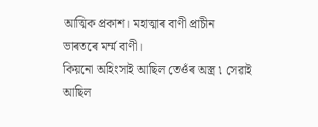আত্মিক প্ৰকাশ। মহাত্মাৰ বাণী প্ৰাচীন
ভাৰতৰে মৰ্ম্ম বাণী।
কিয়নো অহিংসাই আছিল তেওঁৰ অস্ত্ৰ ৷ সেৱাই আছিল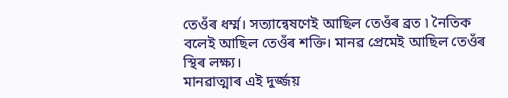তেওঁৰ ধৰ্ম্ম। সত্যান্বেষণেই আছিল তেওঁৰ ব্ৰত ৷ নৈতিক
বলেই আছিল তেওঁৰ শক্তি। মানৱ প্ৰেমেই আছিল তেওঁৰ
স্থিৰ লক্ষ্য।
মানৱাত্মাৰ এই দুৰ্জ্জয়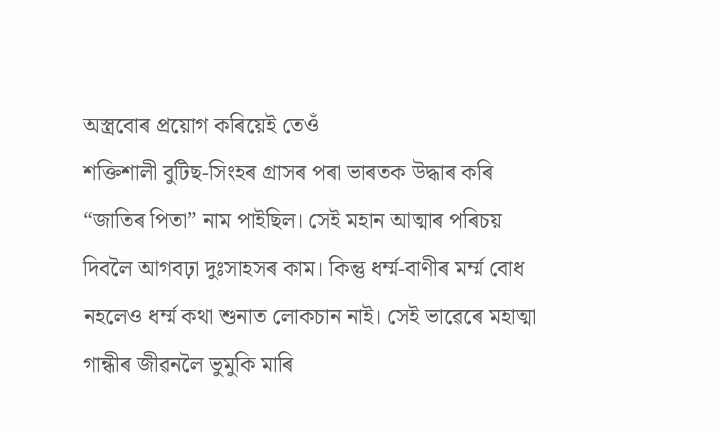অস্ত্ৰবোৰ প্ৰয়োগ কৰিয়েই তেওঁ
শক্তিশালী বুটিছ-সিংহৰ গ্ৰাসৰ পৰা ভাৰতক উদ্ধাৰ কৰি
“জাতিৰ পিতা” নাম পাইছিল। সেই মহান আত্মাৰ পৰিচয়
দিবলৈ আগবঢ়া দুঃসাহসৰ কাম। কিন্তু ধৰ্ম্ম-বাণীৰ মৰ্ম্ম বোধ
নহলেও ধৰ্ম্ম কথা শুনাত লোকচান নাই। সেই ভাৱেৰে মহাত্মা
গান্ধীৰ জীৱনলৈ ভুমুকি মাৰি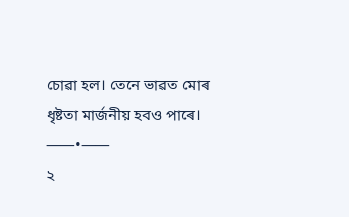চোৱা হল। তেনে ভাৱত মোৰ
ধৃষ্টতা মাৰ্জনীয় হবও পাৰে।
⸺•⸺
২